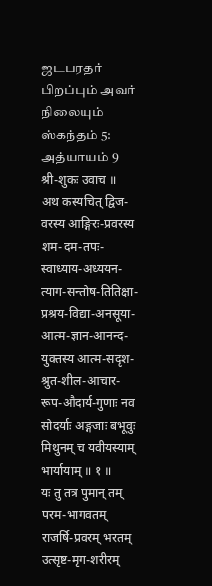ஜடபரதர் பிறப்பும் அவர் நிலையும்
ஸ்கந்தம் 5: அத்யாயம் 9
श्री-शुकः उवाच ॥
अथ कस्यचित् द्विज-वरस्य आङ्गिरः-प्रवरस्य शम-दम-तपः-स्वाध्याय-अध्ययन-त्याग-सन्तोष-तितिक्षा-प्रश्रय-विद्या-अनसूया-आत्म-ज्ञान-आनन्द-युक्तस्य आत्म-सदृश-श्रुत-शील-आचार-रूप-औदार्य-गुणाः नव सोदर्याः अङ्गजाः बभूवुः मिथुनम् च यवीयस्याम् भार्यायाम् ॥ १ ॥
यः तु तत्र पुमान् तम् परम-भागवतम् राजर्षि-प्रवरम् भरतम् उत्सृष्ट-मृग-शरीरम्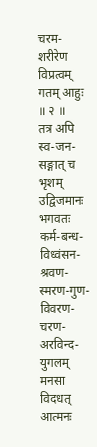चरम-शरीरेण विप्रत्वम् गतम् आहुः ॥ २ ॥
तत्र अपि स्व-जन-सङ्गात् च भृशम् उद्विजमानः भगवतः कर्म-बन्ध-विध्वंसन-श्रवण-स्मरण-गुण-विवरण-चरण-अरविन्द-युगलम् मनसा विदधत् आत्मनः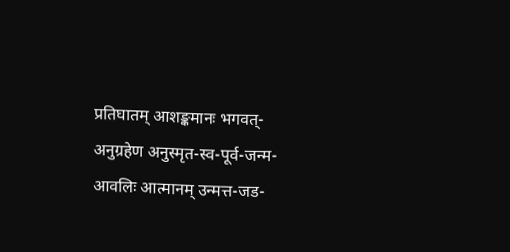प्रतिघातम् आशङ्कमानः भगवत्-अनुग्रहेण अनुस्मृत-स्व-पूर्व-जन्म-आवलिः आत्मानम् उन्मत्त-जड-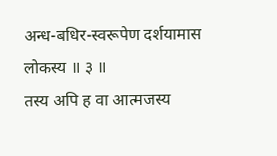अन्ध-बधिर-स्वरूपेण दर्शयामास लोकस्य ॥ ३ ॥
तस्य अपि ह वा आत्मजस्य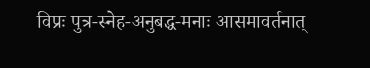विप्रः पुत्र-स्नेह-अनुबद्ध-मनाः आसमावर्तनात्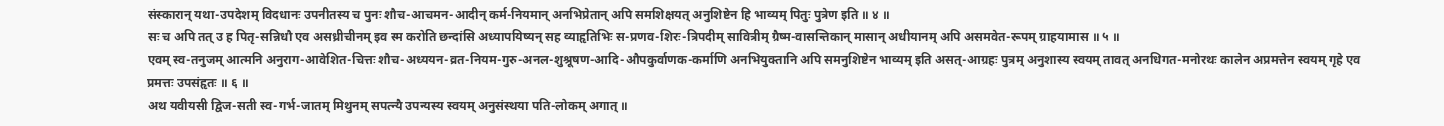संस्कारान् यथा-उपदेशम् विदधानः उपनीतस्य च पुनः शौच-आचमन-आदीन् कर्म-नियमान् अनभिप्रेतान् अपि समशिक्षयत् अनुशिष्टेन हि भाव्यम् पितुः पुत्रेण इति ॥ ४ ॥
सः च अपि तत् उ ह पितृ-सन्निधौ एव असध्रीचीनम् इव स्म करोति छन्दांसि अध्यापयिष्यन् सह व्याहृतिभिः स-प्रणव-शिरः-त्रिपदीम् सावित्रीम् ग्रैष्म-वासन्तिकान् मासान् अधीयानम् अपि असमवेत-रूपम् ग्राहयामास ॥ ५ ॥
एवम् स्व-तनुजम् आत्मनि अनुराग-आवेशित-चित्तः शौच-अध्ययन-व्रत-नियम-गुरु-अनल-शुश्रूषण-आदि-औपकुर्वाणक-कर्माणि अनभियुक्तानि अपि समनुशिष्टेन भाव्यम् इति असत्-आग्रहः पुत्रम् अनुशास्य स्वयम् तावत् अनधिगत-मनोरथः कालेन अप्रमत्तेन स्वयम् गृहे एव प्रमत्तः उपसंहृतः ॥ ६ ॥
अथ यवीयसी द्विज-सती स्व-गर्भ-जातम् मिथुनम् सपत्न्यै उपन्यस्य स्वयम् अनुसंस्थया पति-लोकम् अगात् ॥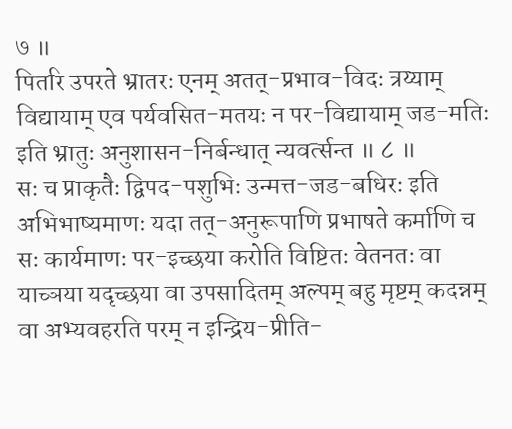७ ॥
पितरि उपरते भ्रातरः एनम् अतत्-प्रभाव-विदः त्रय्याम् विद्यायाम् एव पर्यवसित-मतयः न पर-विद्यायाम् जड-मतिः इति भ्रातुः अनुशासन-निर्बन्धात् न्यवर्त्सन्त ॥ ८ ॥
सः च प्राकृतैः द्विपद-पशुभिः उन्मत्त-जड-बधिरः इति अभिभाष्यमाणः यदा तत्-अनुरूपाणि प्रभाषते कर्माणि च सः कार्यमाणः पर-इच्छया करोति विष्टितः वेतनतः वा याच्ञया यदृच्छया वा उपसादितम् अल्पम् बहु मृष्टम् कदन्नम् वा अभ्यवहरति परम् न इन्द्रिय-प्रीति-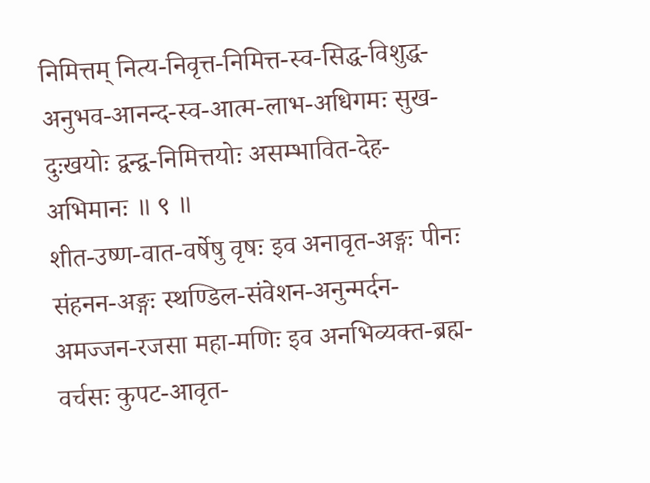निमित्तम् नित्य-निवृत्त-निमित्त-स्व-सिद्ध-विशुद्ध-अनुभव-आनन्द-स्व-आत्म-लाभ-अधिगमः सुख-दुःखयोः द्वन्द्व-निमित्तयोः असम्भावित-देह-अभिमानः ॥ ९ ॥
शीत-उष्ण-वात-वर्षेषु वृषः इव अनावृत-अङ्गः पीनः संहनन-अङ्गः स्थण्डिल-संवेशन-अनुन्मर्दन-अमज्जन-रजसा महा-मणिः इव अनभिव्यक्त-ब्रह्म-वर्चसः कुपट-आवृत-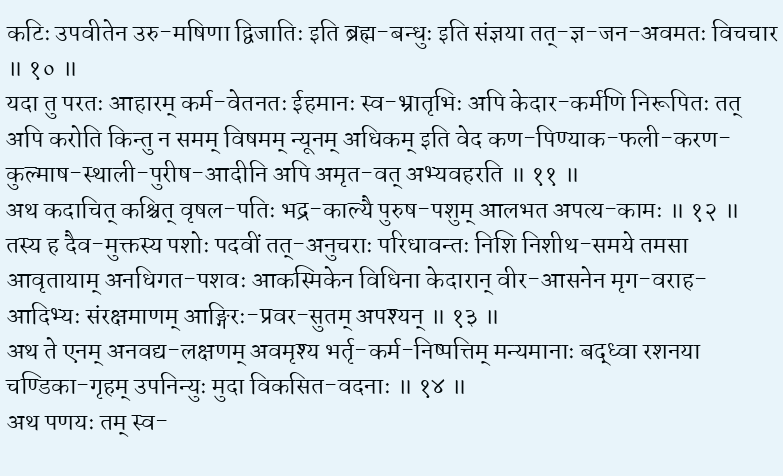कटिः उपवीतेन उरु-मषिणा द्विजातिः इति ब्रह्म-बन्धुः इति संज्ञया तत्-ज्ञ-जन-अवमतः विचचार ॥ १० ॥
यदा तु परतः आहारम् कर्म-वेतनतः ईहमानः स्व-भ्रातृभिः अपि केदार-कर्मणि निरूपितः तत् अपि करोति किन्तु न समम् विषमम् न्यूनम् अधिकम् इति वेद कण-पिण्याक-फली-करण-कुल्माष-स्थाली-पुरीष-आदीनि अपि अमृत-वत् अभ्यवहरति ॥ ११ ॥
अथ कदाचित् कश्चित् वृषल-पतिः भद्र-काल्यै पुरुष-पशुम् आलभत अपत्य-कामः ॥ १२ ॥
तस्य ह दैव-मुक्तस्य पशोः पदवीं तत्-अनुचराः परिधावन्तः निशि निशीथ-समये तमसा आवृतायाम् अनधिगत-पशवः आकस्मिकेन विधिना केदारान् वीर-आसनेन मृग-वराह-आदिभ्यः संरक्षमाणम् आङ्गिरः-प्रवर-सुतम् अपश्यन् ॥ १३ ॥
अथ ते एनम् अनवद्य-लक्षणम् अवमृश्य भर्तृ-कर्म-निष्पत्तिम् मन्यमानाः बद्ध्वा रशनया चण्डिका-गृहम् उपनिन्युः मुदा विकसित-वदनाः ॥ १४ ॥
अथ पणयः तम् स्व-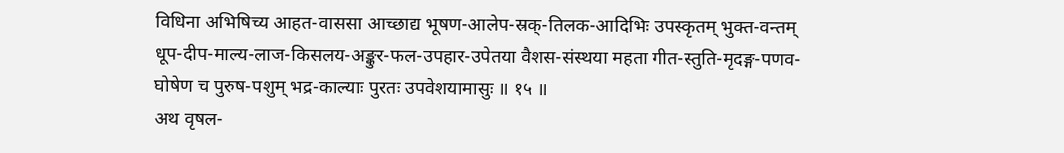विधिना अभिषिच्य आहत-वाससा आच्छाद्य भूषण-आलेप-स्रक्-तिलक-आदिभिः उपस्कृतम् भुक्त-वन्तम् धूप-दीप-माल्य-लाज-किसलय-अङ्कुर-फल-उपहार-उपेतया वैशस-संस्थया महता गीत-स्तुति-मृदङ्ग-पणव-घोषेण च पुरुष-पशुम् भद्र-काल्याः पुरतः उपवेशयामासुः ॥ १५ ॥
अथ वृषल-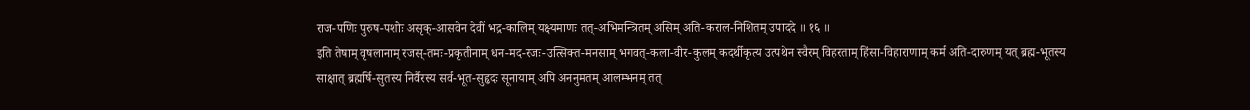राज-पणिः पुरुष-पशोः असृक्-आसवेन देवीं भद्र-कालिम् यक्ष्यमाणः तत्-अभिमन्त्रितम् असिम् अति-कराल-निशितम् उपाददे ॥ १६ ॥
इति तेषाम् वृषलानाम् रजस्-तमः-प्रकृतीनाम् धन-मद-रजः-उत्सिक्त-मनसाम् भगवत्-कला-वीर-कुलम् कदर्थीकृत्य उत्पथेन स्वैरम् विहरताम् हिंसा-विहाराणाम् कर्म अति-दारुणम् यत् ब्रह्म-भूतस्य साक्षात् ब्रह्मर्षि-सुतस्य निर्वैरस्य सर्व-भूत-सुहृदः सूनायाम् अपि अननुमतम् आलम्भनम् तत्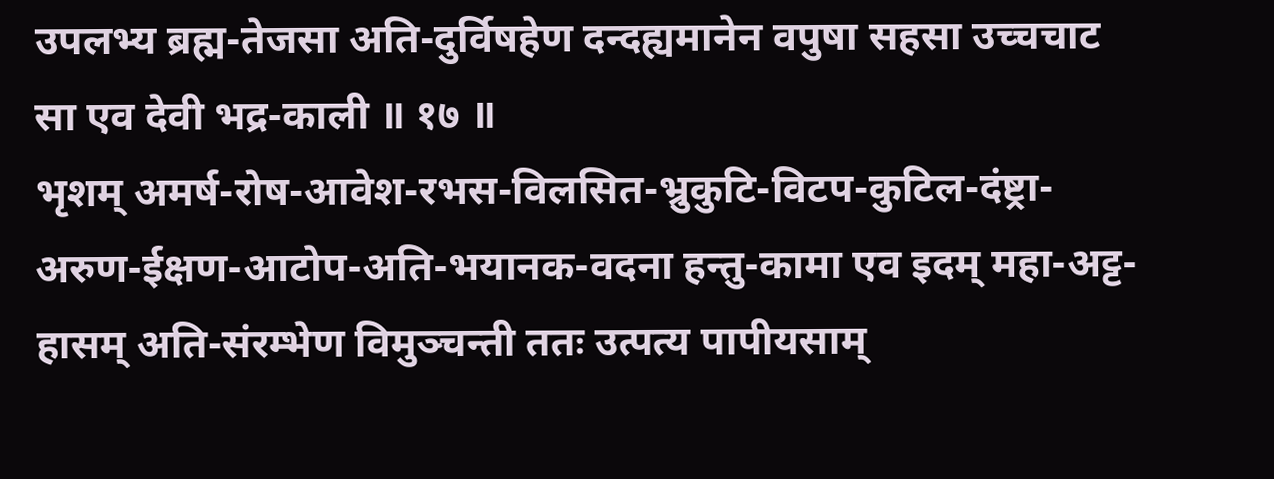उपलभ्य ब्रह्म-तेजसा अति-दुर्विषहेण दन्दह्यमानेन वपुषा सहसा उच्चचाट सा एव देवी भद्र-काली ॥ १७ ॥
भृशम् अमर्ष-रोष-आवेश-रभस-विलसित-भ्रुकुटि-विटप-कुटिल-दंष्ट्रा-अरुण-ईक्षण-आटोप-अति-भयानक-वदना हन्तु-कामा एव इदम् महा-अट्ट-हासम् अति-संरम्भेण विमुञ्चन्ती ततः उत्पत्य पापीयसाम्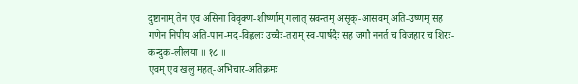दुष्टानाम् तेन एव असिना विवृक्ण-शीर्ष्णाम् गलात् स्रवन्तम् असृक्-आसवम् अति-उष्णम् सह गणेन निपीय अति-पान-मद-विह्वलः उच्चैः-तराम् स्व-पार्षदैः सह जगौ ननर्त च विजहार च शिरः-कन्दुक-लीलया ॥ १८ ॥
एवम् एव खलु महत्-अभिचार-अतिक्रमः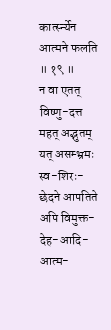कार्त्स्न्येन आत्मने फलति ॥ १९ ॥
न वा एतत् विष्णु-दत्त महत् अद्भुतम् यत् असम्भ्रमः स्व-शिरः-छेदने आपतिते अपि विमुक्त-देह-आदि-आत्म-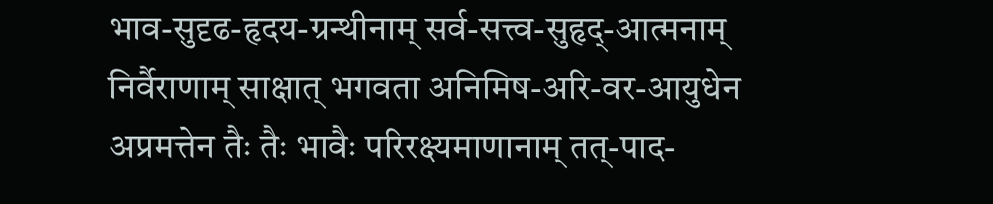भाव-सुदृढ-हृदय-ग्रन्थीनाम् सर्व-सत्त्व-सुहृद्-आत्मनाम् निर्वैराणाम् साक्षात् भगवता अनिमिष-अरि-वर-आयुधेन अप्रमत्तेन तैः तैः भावैः परिरक्ष्यमाणानाम् तत्-पाद-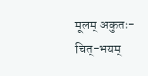मूलम् अकुतः-चित्-भयम्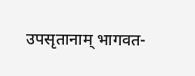उपसृतानाम् भागवत-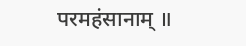परमहंसानाम् ॥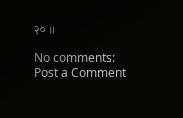२० ॥

No comments:
Post a Comment